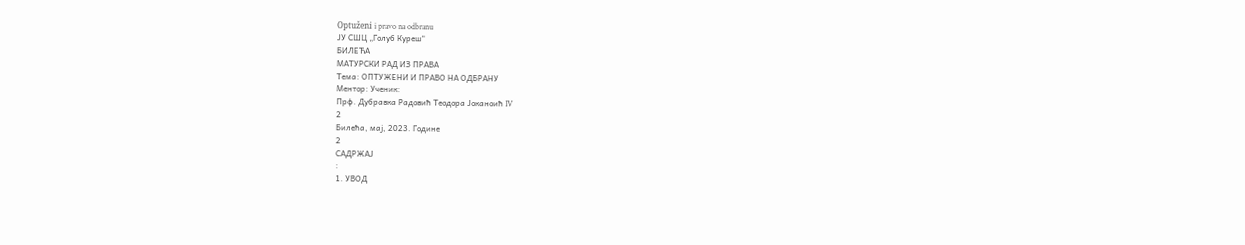Optuženi i pravo na odbranu
ЈУ CШЦ „Голуб Куреш“
БИЛЕЋА
МАТУРСКИ РАД ИЗ ПРАВА
Тема: ОПТУЖЕНИ И ПРАВО НА ОДБРАНУ
Ментор: Ученик:
Прф. Дубравка Радовић Теодора Јоканоић IV
2
Билећа, мај, 2023. Године
2
САДРЖАЈ
:
1. УВОД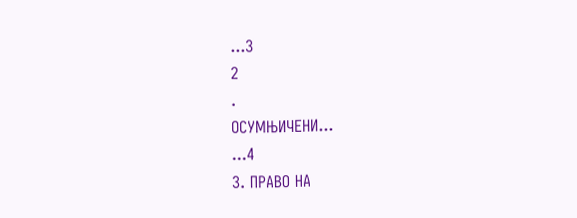...3
2
.
ОСУМЊИЧЕНИ...
...4
3. ПРАВО НА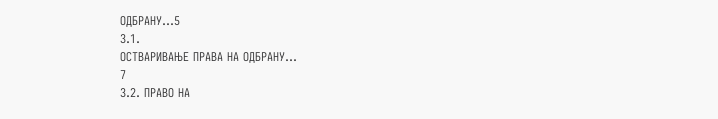ОДБРАНУ...5
3.1.
ОСТВАРИВАЊЕ ПРАВА НА ОДБРАНУ...
7
3.2. ПРАВО НА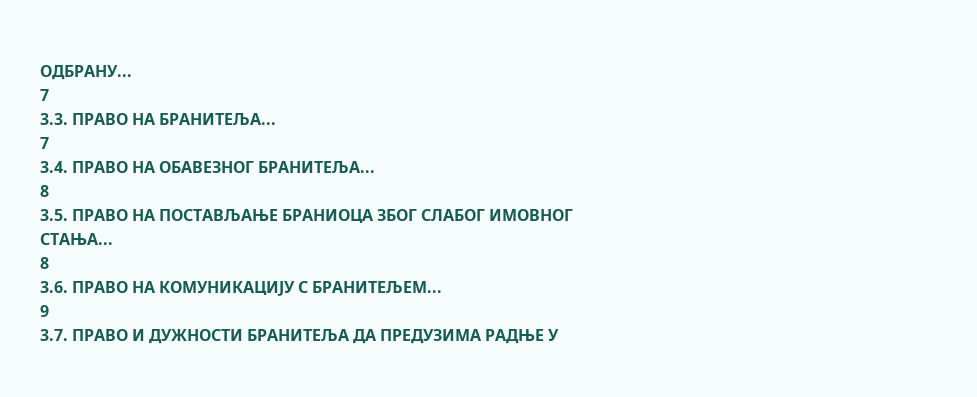ОДБРАНУ...
7
3.3. ПРАВО НА БРАНИТЕЉА...
7
3.4. ПРАВО НА ОБАВЕЗНОГ БРАНИТЕЉА...
8
3.5. ПРАВО НА ПОСТАВЉАЊЕ БРАНИОЦА ЗБОГ СЛАБОГ ИМОВНОГ
СТАЊА...
8
3.6. ПРАВО НА КОМУНИКАЦИЈУ С БРАНИТЕЉЕМ...
9
3.7. ПРАВО И ДУЖНОСТИ БРАНИТЕЉА ДА ПРЕДУЗИМА РАДЊЕ У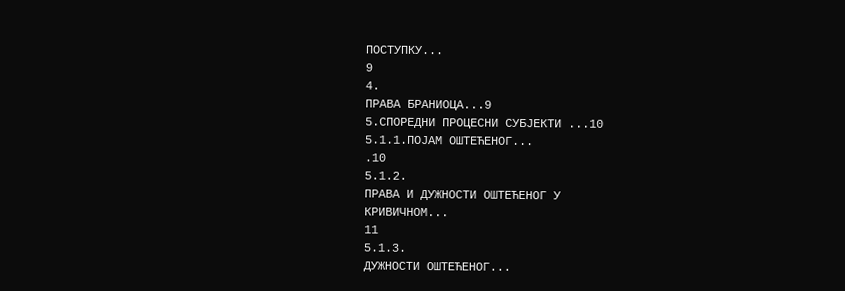ПОСТУПКУ...
9
4.
ПРАВА БРАНИОЦА...9
5.СПОРЕДНИ ПРОЦЕСНИ СУБЈЕКТИ ...10
5.1.1.ПОЈАМ ОШТЕЋЕНОГ...
.10
5.1.2.
ПРАВА И ДУЖНОСТИ ОШТЕЋЕНОГ У
КРИВИЧНОМ...
11
5.1.3.
ДУЖНОСТИ ОШТЕЋЕНОГ...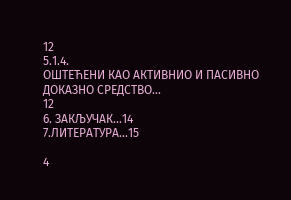12
5.1.4.
ОШТЕЋЕНИ КАО АКТИВНИО И ПАСИВНО ДОКАЗНО СРЕДСТВО...
12
6. ЗАКЉУЧАК...14
7.ЛИТЕРАТУРА...15

4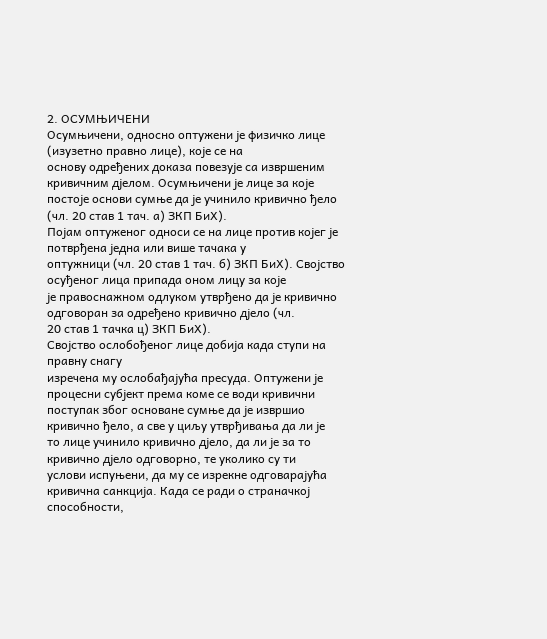2. ОСУМЊИЧЕНИ
Осумњичени, односно оптужени је физичко лице (изузетно правно лице), које се на
основу одређених доказа повезује са извршеним кривичним дјелом. Осумњичени је лице за које
постоје основи сумње да је учинило кривично ђело (чл. 20 став 1 тач. а) ЗКП БиХ).
Појам оптуженог односи се на лице против којег је потврђена једна или више тачака у
оптужници (чл. 20 став 1 тач. б) ЗКП БиХ). Својство осуђеног лица припада оном лицу за које
је правоснажном одлуком утврђено да је кривично одговоран за одређено кривично дјело (чл.
20 став 1 тачка ц) ЗКП БиХ).
Својство ослобођеног лице добија када ступи на правну снагу
изречена му ослобађајућа пресуда. Оптужени је процесни субјект према коме се води кривични
поступак због основане сумње да је извршио кривично ђело, а све у циљу утврђивања да ли је
то лице учинило кривично дјело, да ли је за то кривично дјело одговорно, те уколико су ти
услови испуњени, да му се изрекне одговарајућа кривична санкција. Када се ради о страначкој
способности,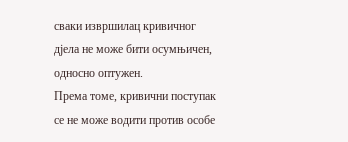сваки извршилац кривичног дјела не може бити осумњичен, односно оптужен.
Према томе, кривични поступак се не може водити против особе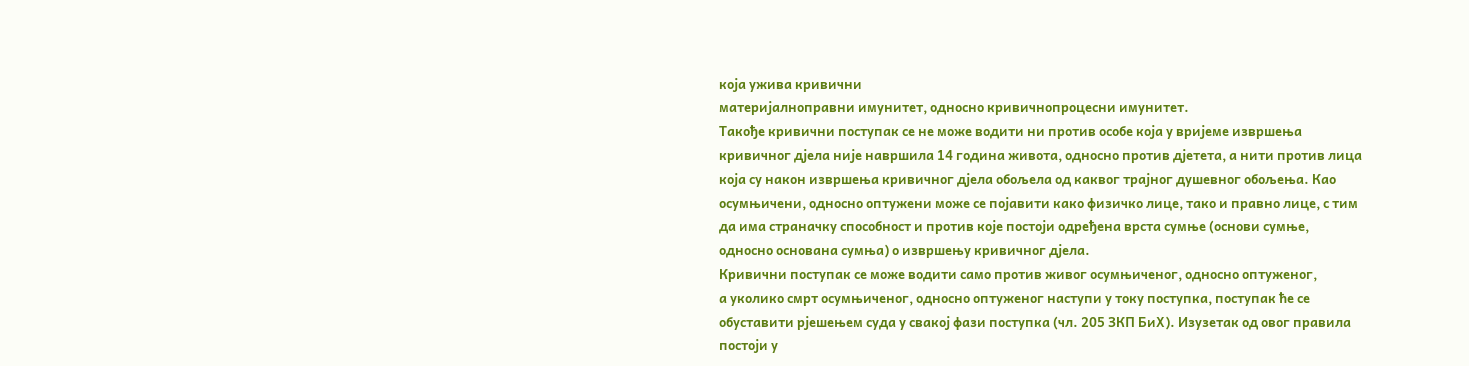која ужива кривични
материјалноправни имунитет, односно кривичнопроцесни имунитет.
Такође кривични поступак се не може водити ни против особе која у вријеме извршења
кривичног дјела није навршила 14 година живота, односно против дјетета, а нити против лица
која су након извршења кривичног дјела обољела од каквог трајног душевног обољења. Као
осумњичени, односно оптужени може се појавити како физичко лице, тако и правно лице, с тим
да има страначку способност и против које постоји одређена врста сумње (основи сумње,
односно основана сумња) о извршењу кривичног дјела.
Кривични поступак се може водити само против живог осумњиченог, односно оптуженог,
а уколико смрт осумњиченог, односно оптуженог наступи у току поступка, поступак ће се
обуставити рјешењем суда у свакој фази поступка (чл. 205 ЗКП БиХ). Изузетак од овог правила
постоји у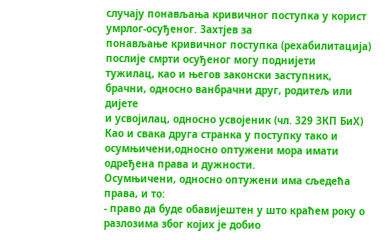случају понављања кривичног поступка у корист умрлог-осуђеног. Захтјев за
понављање кривичног поступка (рехабилитација) послије смрти осуђеног могу поднијети
тужилац, као и његов законски заступник, брачни, односно ванбрачни друг, родитељ или дијете
и усвојилац, односно усвојеник (чл. 329 ЗКП БиХ)
Као и свака друга странка у поступку тако и осумњичени,односно оптужени мора имати
одређена права и дужности.
Осумњичени, односно оптужени има сљедећа права, и то:
- право да буде обавијештен у што краћем року о разлозима због којих је добио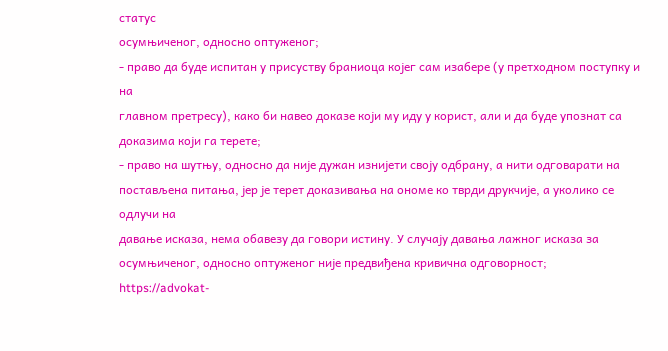статус
осумњиченог, односно оптуженог;
- право да буде испитан у присуству браниоца којег сам изабере (у претходном поступку и на
главном претресу), како би навео доказе који му иду у корист, али и да буде упознат са
доказима који га терете;
- право на шутњу, односно да није дужан изнијети своју одбрану, а нити одговарати на
постављена питања, јер је терет доказивања на ономе ко тврди друкчије, а уколико се одлучи на
давање исказа, нема обавезу да говори истину. У случају давања лажног исказа за
осумњиченог, односно оптуженог није предвиђена кривична одговорност;
https://advokat-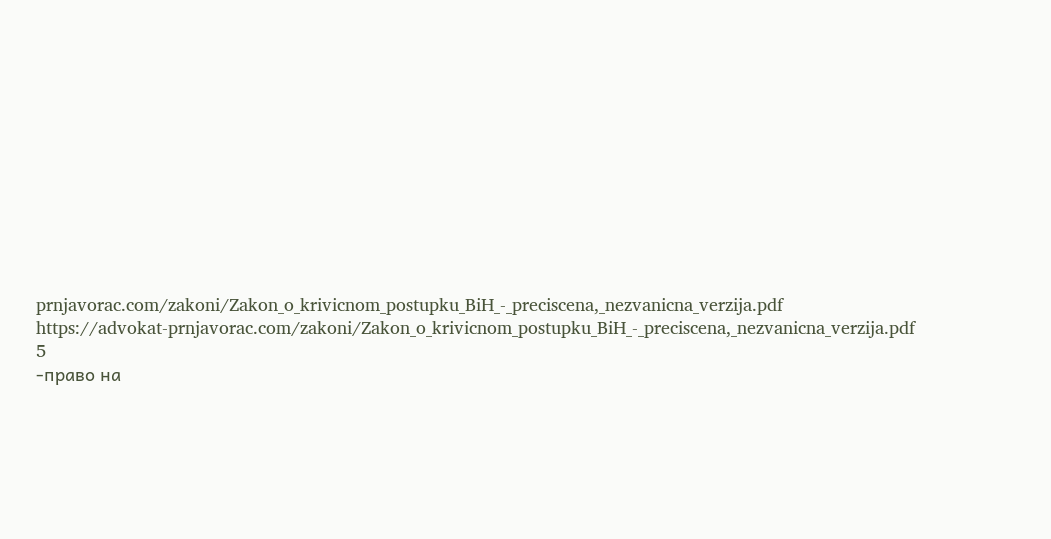prnjavorac.com/zakoni/Zakon_o_krivicnom_postupku_BiH_-_preciscena,_nezvanicna_verzija.pdf
https://advokat-prnjavorac.com/zakoni/Zakon_o_krivicnom_postupku_BiH_-_preciscena,_nezvanicna_verzija.pdf
5
-право на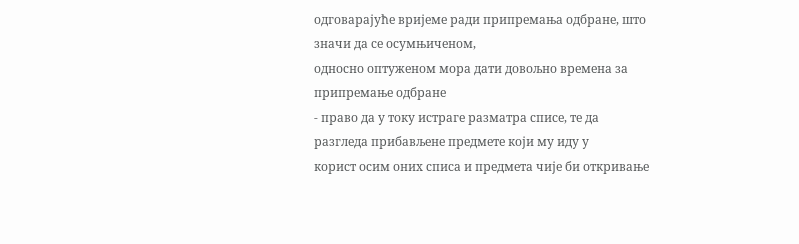одговарајуће вријеме ради припремања одбране, што значи да се осумњиченом,
односно оптуженом мора дати довољно времена за припремање одбране
- право да у току истраге разматра списе, те да разгледа прибављене предмете који му иду у
корист осим оних списа и предмета чије би откривање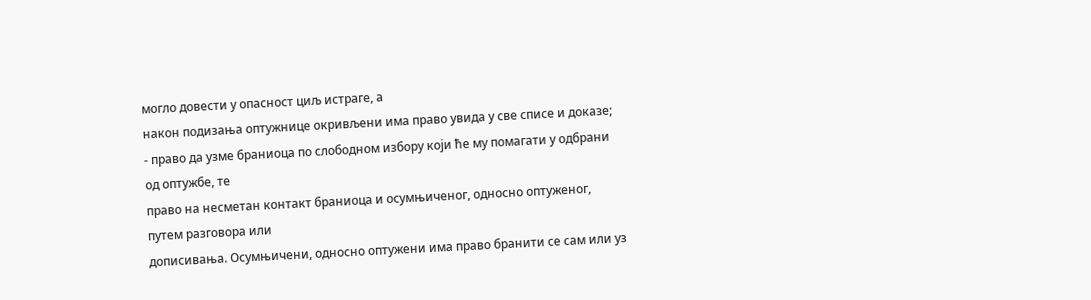могло довести у опасност циљ истраге, а
након подизања оптужнице окривљени има право увида у све списе и доказе;
- право да узме браниоца по слободном избору који ће му помагати у одбрани од оптужбе, те
право на несметан контакт браниоца и осумњиченог, односно оптуженог, путем разговора или
дописивања. Осумњичени, односно оптужени има право бранити се сам или уз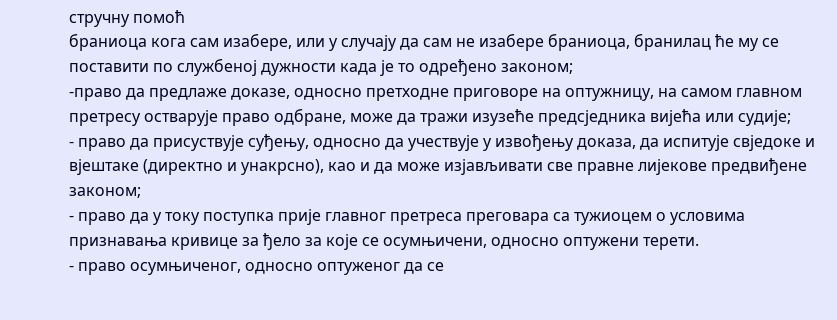стручну помоћ
браниоца кога сам изабере, или у случају да сам не изабере браниоца, бранилац ће му се
поставити по службеној дужности када је то одређено законом;
-право да предлаже доказе, односно претходне приговоре на оптужницу, на самом главном
претресу остварује право одбране, може да тражи изузеће предсједника вијећа или судије;
- право да присуствује суђењу, односно да учествује у извођењу доказа, да испитује свједоке и
вјештаке (директно и унакрсно), као и да може изјављивати све правне лијекове предвиђене
законом;
- право да у току поступка прије главног претреса преговара са тужиоцем о условима
признавања кривице за ђело за које се осумњичени, односно оптужени терети.
- право осумњиченог, односно оптуженог да се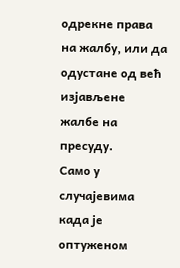одрекне права на жалбу, или да одустане од већ
изјављене жалбе на пресуду.
Само у случајевима када је оптуженом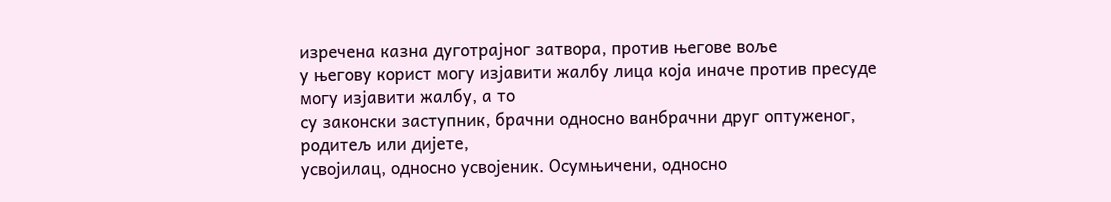изречена казна дуготрајног затвора, против његове воље
у његову корист могу изјавити жалбу лица која иначе против пресуде могу изјавити жалбу, а то
су законски заступник, брачни односно ванбрачни друг оптуженог, родитељ или дијете,
усвојилац, односно усвојеник. Осумњичени, односно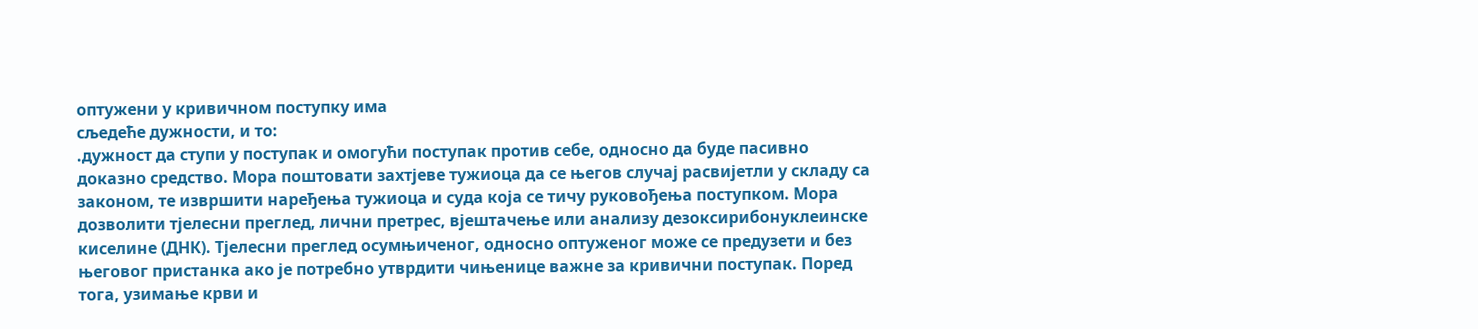оптужени у кривичном поступку има
сљедеће дужности, и то:
.дужност да ступи у поступак и омогући поступак против себе, односно да буде пасивно
доказно средство. Мора поштовати захтјеве тужиоца да се његов случај расвијетли у складу са
законом, те извршити наређења тужиоца и суда која се тичу руковођења поступком. Мора
дозволити тјелесни преглед, лични претрес, вјештачење или анализу дезоксирибонуклеинске
киселине (ДНК). Тјелесни преглед осумњиченог, односно оптуженог може се предузети и без
његовог пристанка ако је потребно утврдити чињенице важне за кривични поступак. Поред
тога, узимање крви и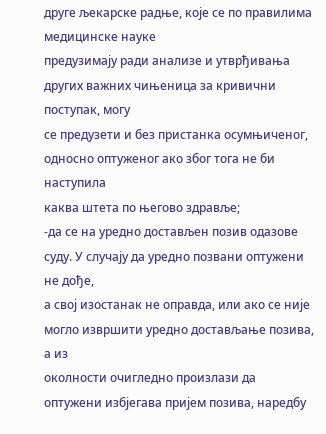друге љекарске радње, које се по правилима медицинске науке
предузимају ради анализе и утврђивања других важних чињеница за кривични поступак, могу
се предузети и без пристанка осумњиченог, односно оптуженог ако због тога не би наступила
каква штета по његово здравље;
-да се на уредно достављен позив одазове суду. У случају да уредно позвани оптужени не дође,
а свој изостанак не оправда, или ако се није могло извршити уредно достављање позива, а из
околности очигледно произлази да оптужени избјегава пријем позива, наредбу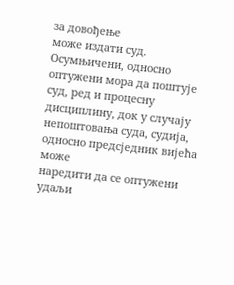за довођење
може издати суд. Осумњичени, односно оптужени мора да поштује суд, ред и процесну
дисциплину, док у случају непоштовања суда, судија, односно предсједник вијећа може
наредити да се оптужени удаљи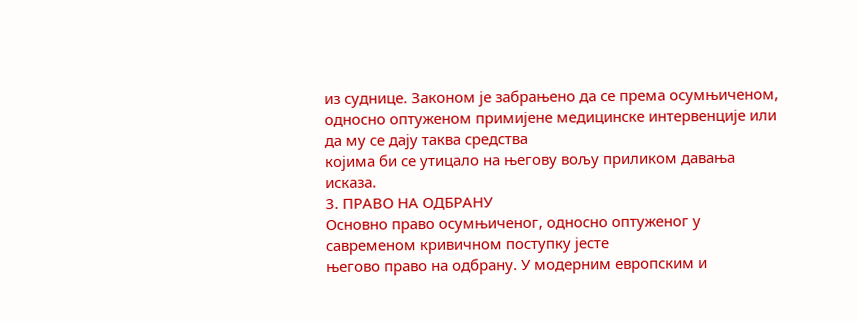из суднице. Законом је забрањено да се према осумњиченом,
односно оптуженом примијене медицинске интервенције или да му се дају таква средства
којима би се утицало на његову вољу приликом давања исказа.
3. ПРАВО НА ОДБРАНУ
Основно право осумњиченог, односно оптуженог у савременом кривичном поступку јесте
његово право на одбрану. У модерним европским и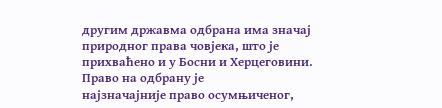другим државма одбрана има значај
природног права човјека, што је прихваћено и у Босни и Херцеговини. Право на одбрану је
најзначајније право осумњиченог,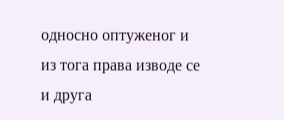односно оптуженог и из тога права изводе се и друга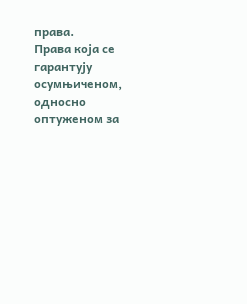права.
Права која се гарантују осумњиченом, односно оптуженом за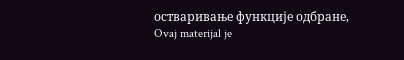остваривање функције одбране,
Ovaj materijal je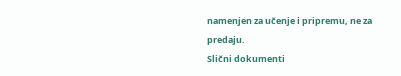namenjen za učenje i pripremu, ne za predaju.
Slični dokumenti